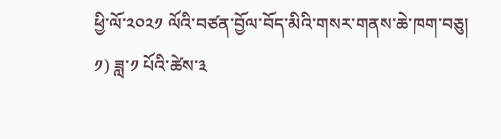ཕྱི་ལོ་༢༠༢༡ ལོའི་བཙན་བྱོལ་བོད་མིའི་གསར་གནས་ཆེ་ཁག་བཅུ།
༡) ཟླ་༡ པོའི་ཚེས་༣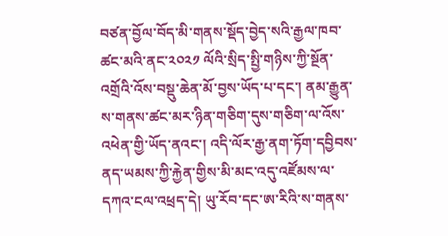བཙན་བྱོལ་བོད་མི་གནས་སྡོད་བྱེད་སའི་རྒྱལ་ཁབ་ཚང་མའི་ནང་༢༠༢༡ ལོའི་སྲིད་སྤྱི་གཉིས་ཀྱི་སྔོན་འགྲོའི་འོས་བསྡུ་ཆེན་མོ་བྱས་ཡོད་པ་དང་། ནམ་རྒྱུན་ས་གནས་ཚང་མར་ཉིན་གཅིག་དུས་གཅིག་ལ་འོས་འཕེན་གྱི་ཡོད་ནའང་། འདི་ལོར་རྒྱ་ནག་ཏོག་དབྱིབས་ནད་ཡམས་ཀྱི་རྐྱེན་གྱིས་མི་མང་འདུ་འཛོམས་ལ་དཀའ་ངལ་འཕྲད་དེ། ཡུ་རོབ་དང་ཨ་རིའི་ས་གནས་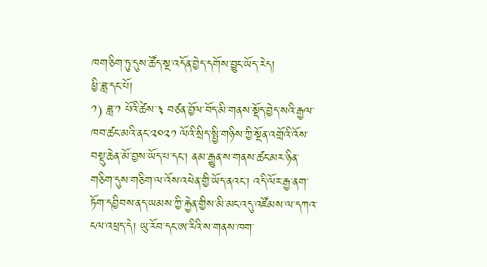ཁག་ཅིག་ཏུ་དུས་ཚོད་སྔ་འདོན་བྱེད་དགོས་བྱུང་ཡོད་རེད།
ཕྱི་ཟླ་དང་པོ།
༡) ཟླ་༡ པོའི་ཚེས་༣ བཙན་བྱོལ་བོད་མི་གནས་སྡོད་བྱེད་སའི་རྒྱལ་ཁབ་ཚང་མའི་ནང་༢༠༢༡ ལོའི་སྲིད་སྤྱི་གཉིས་ཀྱི་སྔོན་འགྲོའི་འོས་བསྡུ་ཆེན་མོ་བྱས་ཡོད་པ་དང་། ནམ་རྒྱུན་ས་གནས་ཚང་མར་ཉིན་གཅིག་དུས་གཅིག་ལ་འོས་འཕེན་གྱི་ཡོད་ནའང་། འདི་ལོར་རྒྱ་ནག་ཏོག་དབྱིབས་ནད་ཡམས་ཀྱི་རྐྱེན་གྱིས་མི་མང་འདུ་འཛོམས་ལ་དཀའ་ངལ་འཕྲད་དེ། ཡུ་རོབ་དང་ཨ་རིའི་ས་གནས་ཁག་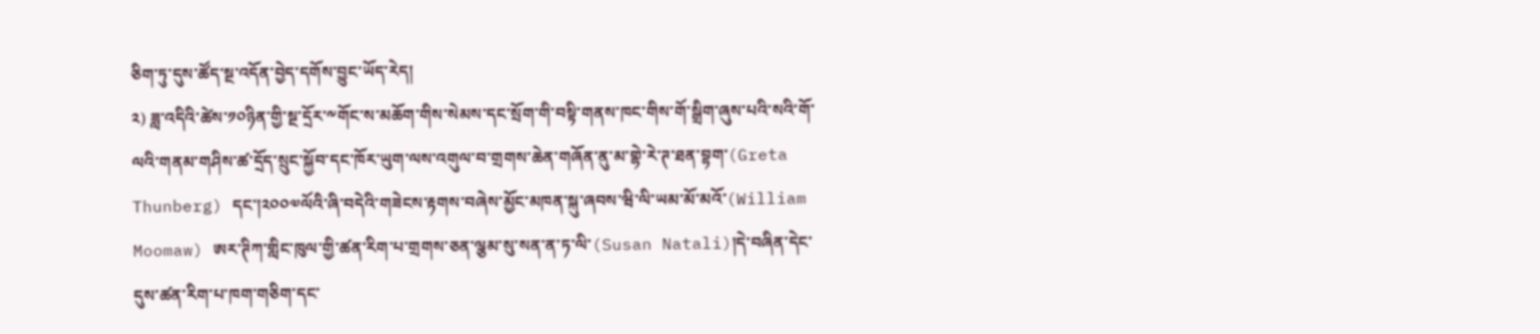ཅིག་ཏུ་དུས་ཚོད་སྔ་འདོན་བྱེད་དགོས་བྱུང་ཡོད་རེད།
༢) ཟླ་འདིའི་ཚེས་༡༠ཉིན་གྱི་སྔ་དྲོར་༸གོང་ས་མཆོག་གིས་སེམས་དང་སྲོག་གི་བསྟི་གནས་ཁང་གིས་གོ་སྒྲིག་ཞུས་པའི་སའི་གོ་ལའི་གནམ་གཤིས་ཚ་དྲོད་སྲུང་སྐྱོབ་དང་ཁོར་ཡུག་ལས་འགུལ་བ་གྲགས་ཆེན་གཞོན་ནུ་མ་གྷེ་རེ་ཊ་ཐན་བྷག་(Greta Thunberg) དང་།༢༠༠༧ལོའི་ཞི་བདེའི་གཟེངས་རྟགས་བཞེས་མྱོང་མཁན་སྐུ་ཞབས་ཝི་ལི་ཡམ་མོ་མའོ་(William Moomaw) ཨར་ཊིཀ་གླིང་ཁུལ་གྱི་ཚན་རིག་པ་གྲགས་ཅན་ལྕམ་སུ་སན་ན་ཏ་ལི་(Susan Natali)།དེ་བཞིན་དེང་དུས་ཚན་རིག་པ་ཁག་གཅིག་དང་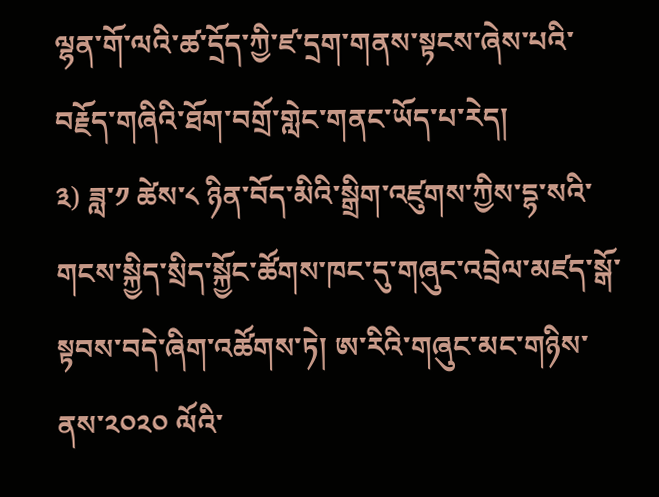ལྷན་གོ་ལའི་ཚ་དྲོད་ཀྱི་ཛ་དྲག་གནས་སྟངས་ཞེས་པའི་བརྗོད་གཞིའི་ཐོག་བགྲོ་གླེང་གནང་ཡོད་པ་རེད།
༣) ཟླ་༡ ཚེས་༨ ཉིན་བོད་མིའི་སྒྲིག་འཛུགས་ཀྱིས་དྷ་སའི་གངས་སྐྱིད་སྲིད་སྐྱོང་ཚོགས་ཁང་དུ་གཞུང་འབྲེལ་མཛད་སྒོ་སྟབས་བདེ་ཞིག་འཚོགས་ཏེ། ཨ་རིའི་གཞུང་མང་གཉིས་ནས་༢༠༢༠ ལོའི་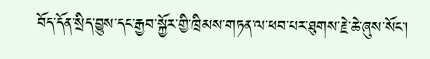བོད་དོན་སྲིད་བྱུས་དང་རྒྱབ་སྐྱོར་གྱི་ཁྲིམས་གཏན་ལ་ཕབ་པར་ཐུགས་རྗེ་ཆེ་ཞུས་སོང་།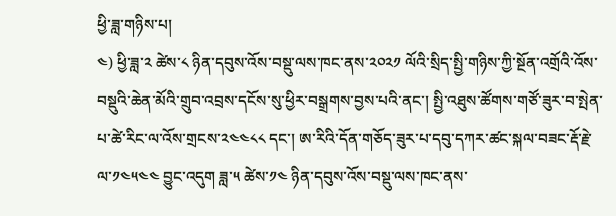ཕྱི་ཟླ་གཉིས་པ།
༤) ཕྱི་ཟླ་༢ ཚེས་༨ ཉིན་དབུས་འོས་བསྡུ་ལས་ཁང་ནས་༢༠༢༡ ལོའི་སྲིད་སྤྱི་གཉིས་ཀྱི་སྔོན་འགྲོའི་འོས་བསྡུའི་ཆེན་མོའི་གྲུབ་འབྲས་དངོས་སུ་ཕྱིར་བསྒྲགས་བྱས་པའི་ནང་། སྤྱི་འཐུས་ཚོགས་གཙོ་ཟུར་བ་སྤེན་པ་ཚེ་རིང་ལ་འོས་གྲངས་༢༤༤༨༨ དང་། ཨ་རིའི་དོན་གཅོད་ཟུར་པ་དབུ་དཀར་ཚང་སྐལ་བཟང་རྡོ་རྗེ་ལ་༡༤༥༤༤ བྱུང་འདུག ཟླ་༥ ཚེས་༡༤ ཉིན་དབུས་འོས་བསྡུ་ལས་ཁང་ནས་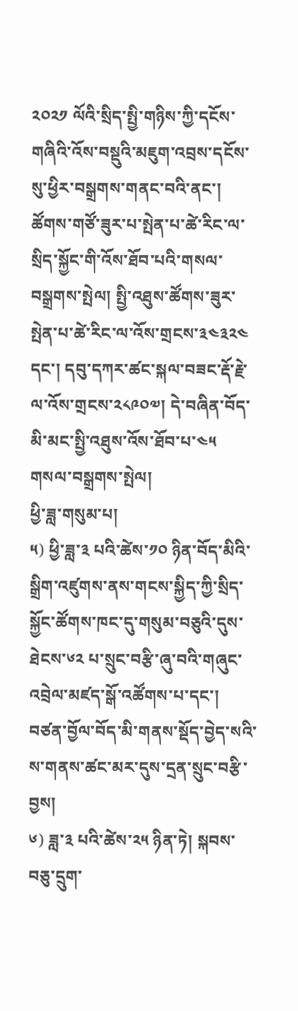༢༠༢༡ ལོའི་སྲིད་སྤྱི་གཉིས་ཀྱི་དངོས་གཞིའི་འོས་བསྡུའི་མཇུག་འབྲས་དངོས་སུ་ཕྱིར་བསྒྲགས་གནང་བའི་ནང་། ཚོགས་གཙོ་ཟུར་པ་སྤེན་པ་ཚེ་རིང་ལ་སྲིད་སྐྱོང་གི་འོས་ཐོབ་པའི་གསལ་བསྒྲགས་སྤེལ། སྤྱི་འཐུས་ཚོགས་ཟུར་སྤེན་པ་ཚེ་རིང་ལ་འོས་གྲངས་༣༤༣༢༤ དང་། དབུ་དཀར་ཚང་སྐལ་བཟང་རྡོ་རྗེ་ལ་འོས་གྲངས་༢༨༩༠༧། དེ་བཞིན་བོད་མི་མང་སྤྱི་འཐུས་འོས་ཐོབ་པ་༤༥ གསལ་བསྒྲགས་སྤེལ།
ཕྱི་ཟླ་གསུམ་པ།
༥) ཕྱི་ཟླ་༣ པའི་ཚེས་༡༠ ཉིན་བོད་མིའི་སྒྲིག་འཛུགས་ནས་གངས་སྐྱིད་ཀྱི་སྲིད་སྐྱོང་ཚོགས་ཁང་དུ་གསུམ་བཅུའི་དུས་ཐེངས་༦༢ པ་སྲུང་བརྩི་ཞུ་བའི་གཞུང་འབྲེལ་མཛད་སྒོ་འཚོགས་པ་དང་། བཙན་བྱོལ་བོད་མི་གནས་སྡོད་བྱེད་སའི་ས་གནས་ཚང་མར་དུས་དྲན་སྲུང་བརྩི་བྱས།
༦) ཟླ་༣ པའི་ཚེས་༢༥ ཉིན་ཏེ། སྐབས་བཅུ་དྲུག་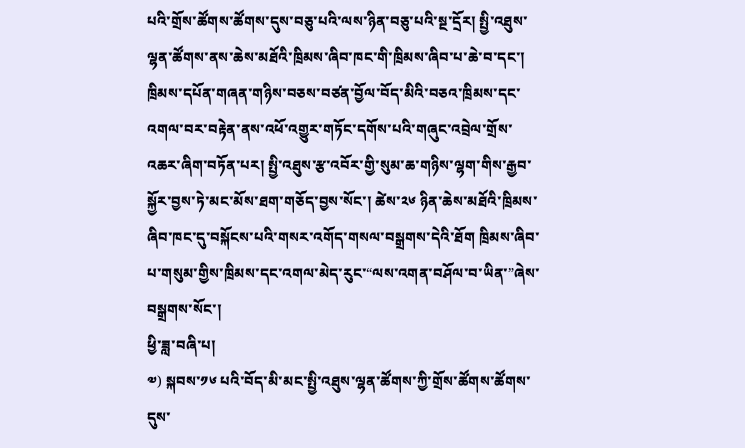པའི་གྲོས་ཚོགས་ཚོགས་དུས་བཅུ་པའི་ལས་ཉིན་བཅུ་པའི་སྔ་དྲོར། སྤྱི་འཐུས་ལྷན་ཚོགས་ནས་ཆེས་མཐོའི་ཁྲིམས་ཞིབ་ཁང་གི་ཁྲིམས་ཞིབ་པ་ཆེ་བ་དང་། ཁྲིམས་དཔོན་གཞན་གཉིས་བཅས་བཙན་བྱོལ་བོད་མིའི་བཅའ་ཁྲིམས་དང་འགལ་བར་བརྟེན་ནས་འཕོ་འགྱུར་གཏོང་དགོས་པའི་གཞུང་འབྲེལ་གྲོས་འཆར་ཞིག་བཏོན་པར། སྤྱི་འཐུས་རྩ་འབོར་གྱི་སུམ་ཆ་གཉིས་ལྷག་གིས་རྒྱབ་སྐྱོར་བྱས་ཏེ་མང་མོས་ཐག་གཅོད་བྱས་སོང་། ཚེས་༢༦ ཉིན་ཆེས་མཐོའི་ཁྲིམས་ཞིབ་ཁང་དུ་བསྐོངས་པའི་གསར་འགོད་གསལ་བསྒྲགས་དེའི་ཐོག ཁྲིམས་ཞིབ་པ་གསུམ་གྱིས་ཁྲིམས་དང་འགལ་མེད་རུང་“ལས་འགན་བཤོལ་བ་ཡིན་”ཞེས་བསྒྲགས་སོང་།
ཕྱི་ཟླ་བཞི་པ།
༧) སྐབས་༡༦ པའི་བོད་མི་མང་སྤྱི་འཐུས་ལྷན་ཚོགས་ཀྱི་གྲོས་ཚོགས་ཚོགས་དུས་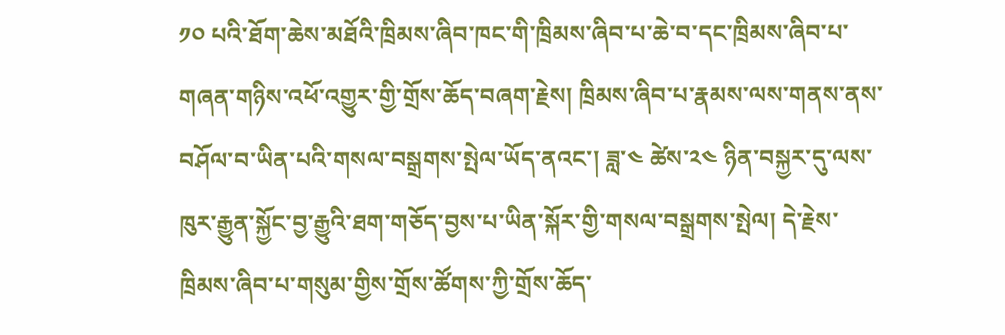༡༠ པའི་ཐོག་ཆེས་མཐོའི་ཁྲིམས་ཞིབ་ཁང་གི་ཁྲིམས་ཞིབ་པ་ཆེ་བ་དང་ཁྲིམས་ཞིབ་པ་གཞན་གཉིས་འཕོ་འགྱུར་གྱི་གྲོས་ཆོད་བཞག་རྗེས། ཁྲིམས་ཞིབ་པ་རྣམས་ལས་གནས་ནས་བཤོལ་བ་ཡིན་པའི་གསལ་བསྒྲགས་སྤེལ་ཡོད་ནའང་། ཟླ་༤ ཚེས་༢༤ ཉིན་བསྐྱར་དུ་ལས་ཁུར་རྒྱུན་སྐྱོང་བྱ་རྒྱུའི་ཐག་གཅོད་བྱས་པ་ཡིན་སྐོར་གྱི་གསལ་བསྒྲགས་སྤེལ། དེ་རྗེས་ཁྲིམས་ཞིབ་པ་གསུམ་གྱིས་གྲོས་ཚོགས་ཀྱི་གྲོས་ཆོད་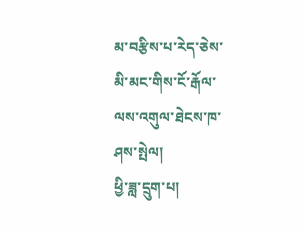མ་བརྩིས་པ་རེད་ཅེས་མི་མང་གིས་ངོ་རྒོལ་ལས་འགུལ་ཐེངས་ཁ་ཤས་སྤེལ།
ཕྱི་ཟླ་དྲུག་པ།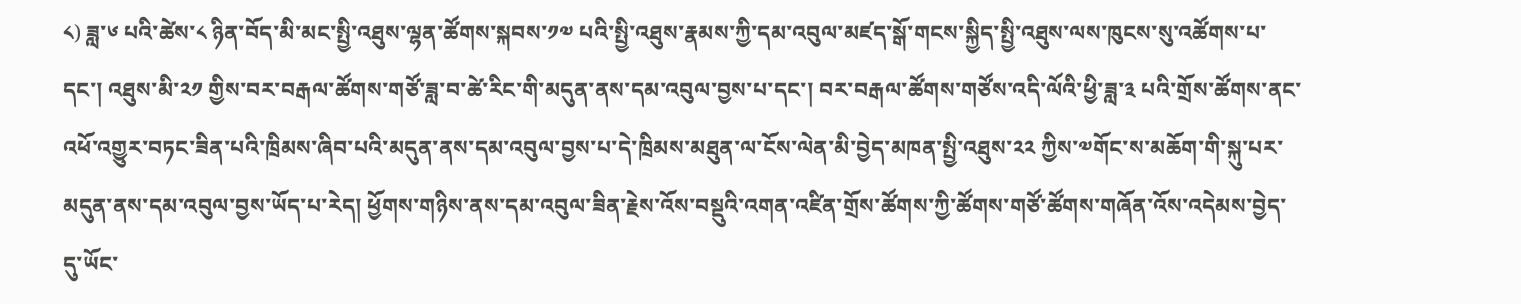༨) ཟླ་༦ པའི་ཚེས་༨ ཉིན་བོད་མི་མང་སྤྱི་འཐུས་ལྷན་ཚོགས་སྐབས་༡༧ པའི་སྤྱི་འཐུས་རྣམས་ཀྱི་དམ་འབུལ་མཛད་སྒོ་གངས་སྐྱིད་སྤྱི་འཐུས་ལས་ཁུངས་སུ་འཚོགས་པ་དང་། འཐུས་མི་༢༡ གྱིས་བར་བརྒལ་ཚོགས་གཙོ་ཟླ་བ་ཚེ་རིང་གི་མདུན་ནས་དམ་འབུལ་བྱས་པ་དང་། བར་བརྒལ་ཚོགས་གཙོས་འདི་ལོའི་ཕྱི་ཟླ་༣ པའི་གྲོས་ཚོགས་ནང་འཕོ་འགྱུར་བཏང་ཟིན་པའི་ཁྲིམས་ཞིབ་པའི་མདུན་ནས་དམ་འབུལ་བྱས་པ་དེ་ཁྲིམས་མཐུན་ལ་ངོས་ལེན་མི་བྱེད་མཁན་སྤྱི་འཐུས་༢༢ ཀྱིས་༧གོང་ས་མཆོག་གི་སྐུ་པར་མདུན་ནས་དམ་འབུལ་བྱས་ཡོད་པ་རེད། ཕྱོགས་གཉིས་ནས་དམ་འབུལ་ཟིན་རྗེས་འོས་བསྡུའི་འགན་འཛིན་གྲོས་ཚོགས་ཀྱི་ཚོགས་གཙོ་ཚོགས་གཞོན་འོས་འདེམས་བྱེད་དུ་ཡོང་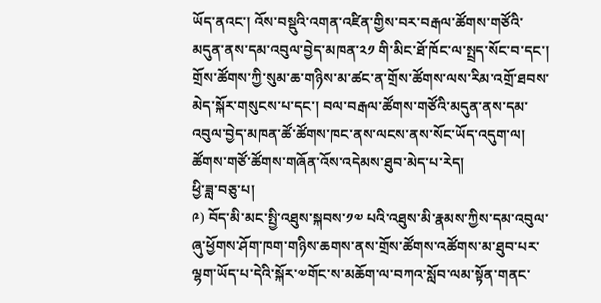ཡོད་ནའང་། འོས་བསྡུའི་འགན་འཛིན་གྱིས་བར་བརྒལ་ཚོགས་གཙོའི་མདུན་ནས་དམ་འབུལ་བྱེད་མཁན་༢༡ གི་མིང་ཐོ་ཁོང་ལ་སྤྲད་སོང་བ་དང་། གྲོས་ཚོགས་ཀྱི་སུམ་ཆ་གཉིས་མ་ཚང་ན་གྲོས་ཚོགས་ལས་རིམ་འགྲོ་ཐབས་མེད་སྐོར་གསུངས་པ་དང་། བལ་བརྒལ་ཚོགས་གཙོའི་མདུན་ནས་དམ་འབུལ་བྱེད་མཁན་ཚོ་ཚོགས་ཁང་ནས་ལངས་ནས་སོང་ཡོད་འདུག་ལ། ཚོགས་གཙོ་ཚོགས་གཞོན་འོས་འདེམས་ཐུབ་མེད་པ་རེད།
ཕྱི་ཟླ་བཅུ་པ།
༩) བོད་མི་མང་སྤྱི་འཐུས་སྐབས་༡༧ པའི་འཐུས་མི་རྣམས་ཀྱིས་དམ་འབུལ་ཞུ་ཕྱོགས་ཤོག་ཁག་གཉིས་ཆགས་ནས་གྲོས་ཚོགས་འཚོགས་མ་ཐུབ་པར་ལྷག་ཡོད་པ་དེའི་སྐོར་༧གོང་ས་མཆོག་ལ་བཀའ་སློབ་ལམ་སྟོན་གནང་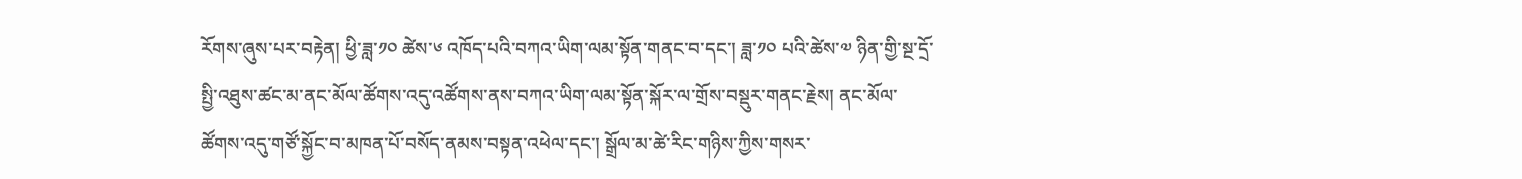རོགས་ཞུས་པར་བརྟེན། ཕྱི་ཟླ་༡༠ ཚེས་༦ འཁོད་པའི་བཀའ་ཡིག་ལམ་སྟོན་གནང་བ་དང་། ཟླ་༡༠ པའི་ཚེས་༧ ཉིན་གྱི་སྔ་དྲོ་སྤྱི་འཐུས་ཚང་མ་ནང་མོལ་ཚོགས་འདུ་འཚོགས་ནས་བཀའ་ཡིག་ལམ་སྟོན་སྐོར་ལ་གྲོས་བསྡུར་གནང་རྗེས། ནང་མོལ་ཚོགས་འདུ་གཙོ་སྐྱོང་བ་མཁན་པོ་བསོད་ནམས་བསྟན་འཕེལ་དང་། སྒྲོལ་མ་ཚེ་རིང་གཉིས་ཀྱིས་གསར་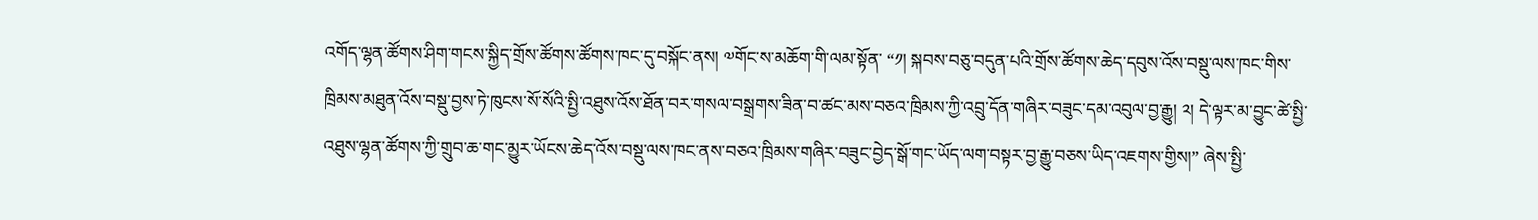འགོད་ལྷན་ཚོགས་ཤིག་གངས་སྐྱིད་གྲོས་ཚོགས་ཚོགས་ཁང་དུ་བསྐོང་ནས། ༧གོང་ས་མཆོག་གི་ལམ་སྟོན་ “༡། སྐབས་བཅུ་བདུན་པའི་གྲོས་ཚོགས་ཆེད་དབུས་འོས་བསྡུ་ལས་ཁང་གིས་ཁྲིམས་མཐུན་འོས་བསྡུ་བྱས་ཏེ་ཁུངས་སོ་སོའི་སྤྱི་འཐུས་འོས་ཐོན་བར་གསལ་བསྒྲགས་ཟིན་བ་ཚང་མས་བཅའ་ཁྲིམས་ཀྱི་འབྲུ་དོན་གཞིར་བཟུང་དམ་འབུལ་བྱ་རྒྱུ། ༢། དེ་ལྟར་མ་བྱུང་ཚེ་སྤྱི་འཐུས་ལྷན་ཚོགས་ཀྱི་གྲུབ་ཆ་གང་མྱུར་ཡོངས་ཆེད་འོས་བསྡུ་ལས་ཁང་ནས་བཅའ་ཁྲིམས་གཞིར་བཟུང་བྱེད་སྒོ་གང་ཡོད་ལག་བསྟར་བྱ་རྒྱུ་བཅས་ཡིད་འཇགས་གྱིས།” ཞེས་སྤྱི་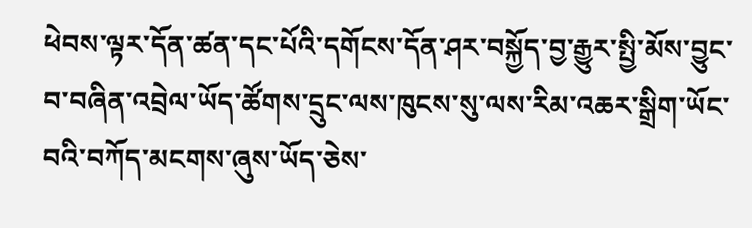ཕེབས་ལྟར་དོན་ཚན་དང་པོའི་དགོངས་དོན་ཤར་བསྐྱོད་བྱ་རྒྱུར་སྤྱི་མོས་བྱུང་བ་བཞིན་འབྲེལ་ཡོད་ཚོགས་དྲུང་ལས་ཁུངས་སུ་ལས་རིམ་འཆར་སྒྲིག་ཡོང་བའི་བཀོད་མངགས་ཞུས་ཡོད་ཅེས་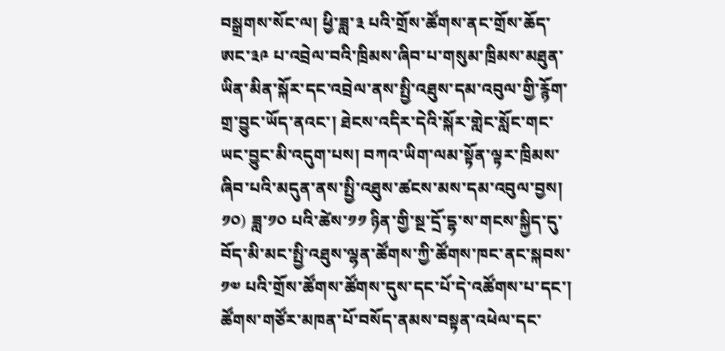བསྒྲགས་སོང་ལ། ཕྱི་ཟླ་༣ པའི་གྲོས་ཚོགས་ནང་གྲོས་ཆོད་ཨང་༣༩ པ་འབྲེལ་བའི་ཁྲིམས་ཞིབ་པ་གསུམ་ཁྲིམས་མཐུན་ཡིན་མིན་སྐོར་དང་འབྲེལ་ནས་སྤྱི་འཐུས་དམ་འབུལ་གྱི་རྙོག་གྲ་བྱུང་ཡོད་ནའང་། ཐེངས་འདིར་དེའི་སྐོར་གླེང་སློང་གང་ཡང་བྱུང་མི་འདུག་པས། བཀའ་ཡིག་ལམ་སྟོན་ལྟར་ཁྲིམས་ཞིབ་པའི་མདུན་ནས་སྤྱི་འཐུས་ཚངས་མས་དམ་འབུལ་བྱས།
༡༠) ཟླ་༡༠ པའི་ཚེས་༡༡ ཉིན་གྱི་སྔ་དྲོ་དྷ་ས་གངས་སྐྱིད་དུ་བོད་མི་མང་སྤྱི་འཐུས་ལྷན་ཚོགས་ཀྱི་ཚོགས་ཁང་ནང་སྐབས་༡༧ པའི་གྲོས་ཚོགས་ཚོགས་དུས་དང་པོ་དེ་འཚོགས་པ་དང་། ཚོགས་གཙོར་མཁན་པོ་བསོད་ནམས་བསྟན་འཕེལ་དང་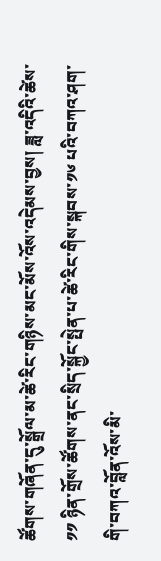ཚོགས་གཞོན་དུ་སྒྲོལ་མ་ཚེ་རིང་གཉིས་མང་མོས་འོས་འདེམས་བྱས། ཟླ་འདིའི་ཚེས་༡༡ ཉིན་གྲོས་ཚོགས་ནང་སྲིད་སྐྱོང་སྤེན་པ་ཚེ་རིང་གིས་སྐབས་༡༦ པའི་བཀའ་ཤག་གི་བཀའ་བློན་འོས་མི་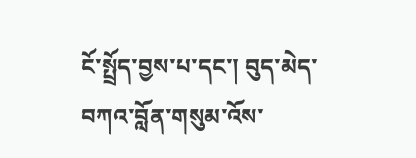ངོ་སྤྲོད་བྱས་པ་དང་། བུད་མེད་བཀའ་བློན་གསུམ་འོས་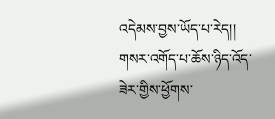འདེམས་བྱས་ཡོད་པ་རེད།།
གསར་འགོད་པ་ཆོས་ཉིད་འོད་ཟེར་གྱིས་ཕྱོགས་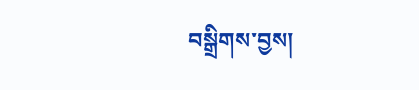བསྒྲིགས་བྱས།